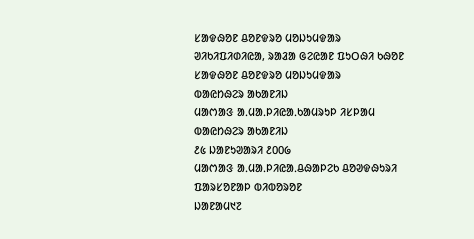ᱥᱟᱫᱷᱚᱱ ᱪᱚᱱᱫᱨᱚ ᱢᱚᱡᱩᱢᱫᱟᱨ
ᱣᱤᱠᱤᱯᱤᱰᱤᱭᱟ, ᱨᱟᱲᱟ ᱜᱮᱭᱟᱱ ᱯᱩᱛᱷᱤ ᱠᱷᱚᱱ
ᱥᱟᱫᱷᱚᱱ ᱪᱚᱱᱫᱨᱚ ᱢᱚᱡᱩᱢᱫᱟᱨ
ᱵᱟᱭᱴᱷᱮᱨ ᱟᱠᱟᱱᱤᱡ
ᱢᱟᱬᱟᱝ ᱟᱹᱢᱟᱹᱞᱤᱭᱟᱹᱠᱟᱢᱨᱩᱞ ᱤᱥᱞᱟᱢ
ᱵᱟᱭᱴᱷᱮᱨ ᱟᱠᱟᱱᱤᱡ
᱒᱕ ᱡᱟᱱᱩᱣᱟᱨᱤ ᱒᱐᱐᱙
ᱢᱟᱬᱟᱝ ᱟᱹᱢᱟᱹᱞᱤᱭᱟᱹᱪᱷᱟᱞᱮᱠ ᱪᱚᱣᱫᱷᱩᱨᱤ
ᱯᱟᱨᱥᱚᱱᱟᱞ ᱵᱤᱵᱚᱨᱚᱱ
ᱡᱟᱱᱟᱢ᱑᱗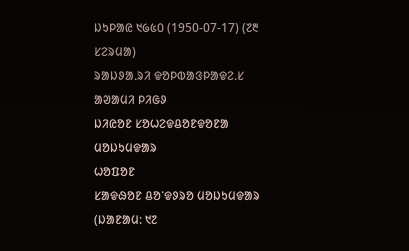ᱡᱩᱞᱟᱭ ᱑᱙᱕᱐ (1950-07-17) (᱗᱓ ᱥᱮᱨᱢᱟ)
ᱨᱟᱡᱽᱟᱹᱨᱤ ᱫᱚᱞᱵᱟᱝᱞᱟᱫᱮᱹᱥ ᱟᱣᱟᱢᱤ ᱞᱤᱜᱽ
ᱡᱤᱭᱚᱱ ᱥᱚᱦᱮᱫᱪᱚᱱᱫᱚᱱᱟ ᱢᱚᱡᱩᱢᱫᱟᱨ
ᱦᱚᱯᱚᱱ
ᱥᱟᱫᱷᱚᱱ ᱪᱚᱸᱫᱽᱨᱚ ᱢᱚᱡᱩᱢᱫᱟᱨ (ᱡᱟᱱᱟᱢ: ᱑᱗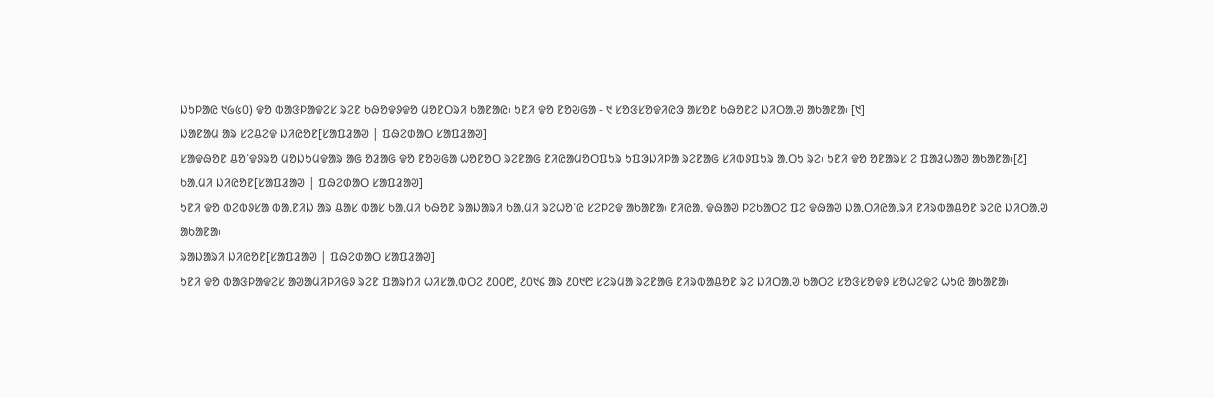ᱡᱩᱞᱟᱭ ᱑᱙᱕᱐) ᱫᱚ ᱵᱟᱝᱞᱟᱫᱮᱥ ᱨᱮᱱ ᱠᱷᱚᱫᱽᱫᱚ ᱢᱚᱱᱛᱨᱤ ᱠᱟᱱᱟᱭ᱾ ᱩᱱᱤ ᱫᱚ ᱱᱚᱶᱜᱟ - ᱑ ᱥᱚᱝᱥᱚᱫᱤᱭᱳ ᱟᱥᱚᱱ ᱠᱷᱚᱱᱮ ᱡᱤᱛᱟᱹᱣ ᱟᱠᱟᱱᱟ᱾ [᱑]
ᱡᱟᱱᱟᱢ ᱟᱨ ᱥᱮᱪᱮᱫ ᱡᱤᱭᱚᱱ[ᱥᱟᱯᱲᱟᱣ | ᱯᱷᱮᱰᱟᱛ ᱥᱟᱯᱲᱟᱣ]
ᱥᱟᱫᱷᱚᱱ ᱪᱚᱸᱫᱽᱨᱚ ᱢᱚᱡᱩᱢᱫᱟᱨ ᱟᱜ ᱚᱲᱟᱜ ᱫᱚ ᱱᱚᱶᱜᱟ ᱦᱚᱱᱚᱛ ᱨᱮᱱᱟᱜ ᱱᱤᱭᱟᱢᱚᱛᱯᱩᱨ ᱩᱯᱳᱡᱤᱞᱟ ᱨᱮᱱᱟᱜ ᱥᱤᱵᱽᱯᱩᱨ ᱟᱹᱛᱩ ᱨᱮ᱾ ᱩᱱᱤ ᱫᱚ ᱚᱱᱟᱨᱥ ᱮ ᱯᱟᱲᱦᱟᱣ ᱟᱠᱟᱱᱟ᱾[᱒]
ᱠᱟᱹᱢᱤ ᱡᱤᱭᱚᱱ[ᱥᱟᱯᱲᱟᱣ | ᱯᱷᱮᱰᱟᱛ ᱥᱟᱯᱲᱟᱣ]
ᱩᱱᱤ ᱫᱚ ᱵᱮᱵᱽᱥᱟ ᱵᱟᱹᱱᱤᱡ ᱟᱨ ᱪᱟᱥ ᱵᱟᱥ ᱠᱟᱹᱢᱤ ᱠᱷᱚᱱ ᱨᱟᱡᱟᱨᱤ ᱠᱟᱹᱢᱤ ᱨᱮᱦᱚᱸᱭ ᱥᱮᱞᱮᱫ ᱟᱠᱟᱱᱟ᱾ ᱱᱤᱭᱟᱹ ᱫᱷᱟᱣ ᱞᱮᱠᱟᱛᱮ ᱯᱮ ᱫᱷᱟᱣ ᱡᱟᱹᱛᱤᱭᱟᱹᱨᱤ ᱱᱤᱨᱵᱟᱪᱚᱱ ᱨᱮᱭ ᱡᱤᱛᱟᱹᱣ ᱟᱠᱟᱱᱟ᱾
ᱨᱟᱡᱟᱨᱤ ᱡᱤᱭᱚᱱ[ᱥᱟᱯᱲᱟᱣ | ᱯᱷᱮᱰᱟᱛ ᱥᱟᱯᱲᱟᱣ]
ᱩᱱᱤ ᱫᱚ ᱵᱟᱝᱞᱟᱫᱮᱥ ᱟᱣᱟᱢᱤᱞᱤᱜᱽ ᱨᱮᱱ ᱯᱟᱨᱴᱤ ᱦᱤᱥᱟᱹᱵᱛᱮ ᱒᱐᱐᱘, ᱒᱐᱑᱔ ᱟᱨ ᱒᱐᱑᱘ ᱥᱮᱨᱢᱟ ᱨᱮᱱᱟᱜ ᱱᱤᱨᱵᱟᱪᱚᱱ ᱨᱮ ᱡᱤᱛᱟᱹᱣ ᱠᱟᱛᱮ ᱥᱚᱝᱥᱚᱫᱽ ᱥᱚᱦᱮᱫᱮ ᱦᱩᱭ ᱟᱠᱟᱱᱟ᱾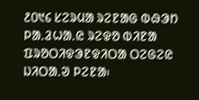᱒᱐᱑᱔ ᱥᱮᱨᱢᱟ ᱨᱮᱱᱟᱜ ᱵᱷᱳᱴ ᱞᱟᱹᱲᱦᱟᱹᱭ ᱨᱮᱫᱚ ᱵᱤᱱᱟ ᱯᱨᱚᱛᱤᱫᱳᱱᱫᱤᱛᱟ ᱛᱮᱜᱮᱭ ᱡᱤᱛᱟᱹᱣ ᱞᱮᱱᱟ᱾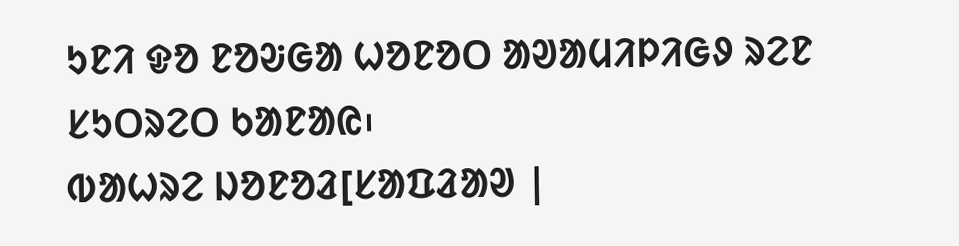ᱩᱱᱤ ᱫᱚ ᱱᱚᱶᱜᱟ ᱦᱚᱱᱚᱛ ᱟᱣᱟᱢᱤᱞᱤᱜᱽ ᱨᱮᱱ ᱥᱩᱛᱨᱮᱛ ᱠᱟᱱᱟᱭ᱾
ᱵᱟᱦᱨᱮ ᱡᱚᱱᱚᱲ[ᱥᱟᱯᱲᱟᱣ |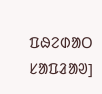ᱯᱷᱮᱰᱟᱛ ᱥᱟᱯᱲᱟᱣ]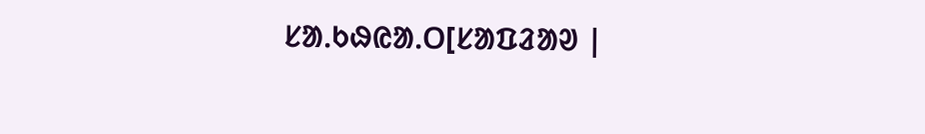ᱥᱟᱹᱠᱷᱭᱟᱹᱛ[ᱥᱟᱯᱲᱟᱣ |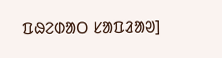ᱯᱷᱮᱰᱟᱛ ᱥᱟᱯᱲᱟᱣ]